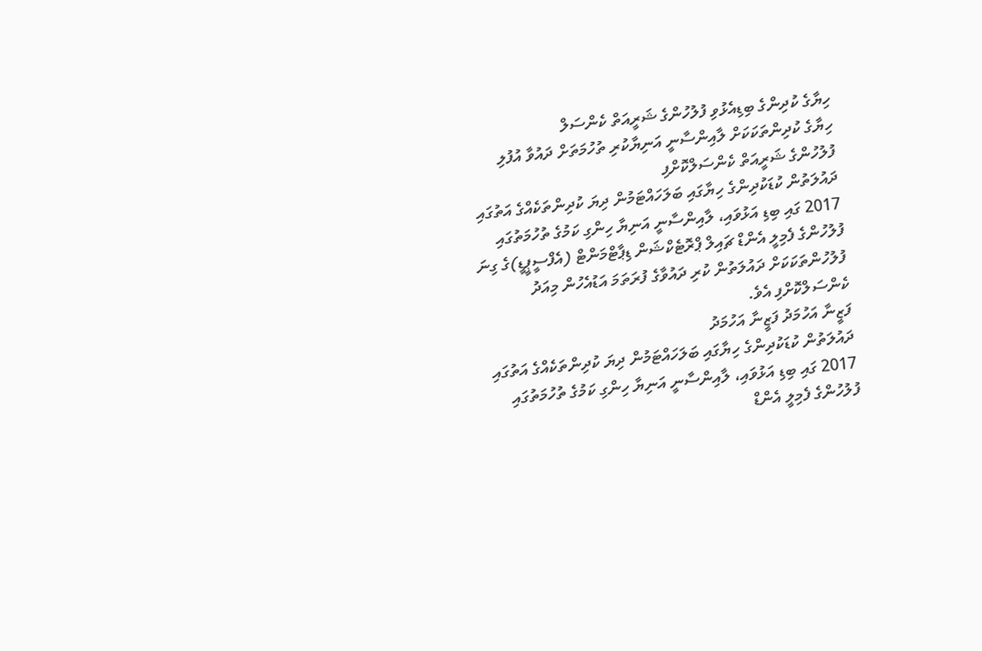ހިޔާގެ ކުދިންގެ ބިޑިއެޅުވި ފުލުހުންގެ ޝަރީއަތް ކެންސަލް
ހިޔާގެ ކުދިންތަކަކަށް ލާއިންސާނީ އަނިޔާކުރި ތުހުމަތަށް ދައުވާ އުފުލި ފުލުހުންގެ ޝަރީއަތް ކެންސަލްކޮށްފި
ދައުލަތުން ކުޑަކުދިންގެ ހިޔާގައި ބަލަހައްޓަމުން ދިޔަ ކުދިންތަކެއްގެ އަތުގައި 2017 ގައި ބިޑި އަޅުވައި، ލާއިންސާނީ އަނިޔާ ހިންގި ކަމުގެ ތުހުމަތުގައި ފުލުހުންގެ ފެމިލީ އެންޑް ޗައިލް ޕްރޮޓެކްޝަން ޑިޕާޓްމަންޓް (އެފްސީޕީޑީ)ގެ ގިނަ ފުލުހުންތަކަކަށް ދައުލަތުން ކުރި ދައުވާގެ ފުރަތަމަ އަޑުއެހުން މިއަދު ކެންސަލްކޮށްފި އެވެ.
ފަޒީނާ އަހުމަދު ފަޒީނާ އަހުމަދު
ދައުލަތުން ކުޑަކުދިންގެ ހިޔާގައި ބަލަހައްޓަމުން ދިޔަ ކުދިންތަކެއްގެ އަތުގައި 2017 ގައި ބިޑި އަޅުވައި، ލާއިންސާނީ އަނިޔާ ހިންގި ކަމުގެ ތުހުމަތުގައި ފުލުހުންގެ ފެމިލީ އެންޑް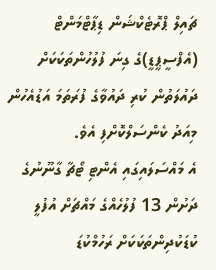ޗައިލް ޕްރޮޓެކްޝަން ޑިޕާޓްމަންޓް (އެފްސީޕީޑީ)ގެ ގިނަ ފުލުހުންތަކަކަށް ދައުލަތުން ކުރި ދައުވާގެ ފުރަތަމަ އަޑުއެހުން މިއަދު ކެންސަލްކޮށްފި އެވެ.
އެ މައްސަލައިގައި އެންޓި ޓޯޗާ ގާނޫނުގެ ދަށުން 13 ފުލުހެއްގެ މައްޗަށް އުފުލީ ކުޑަކުދިންތަކަކަށް ރަހުމްކުޑަ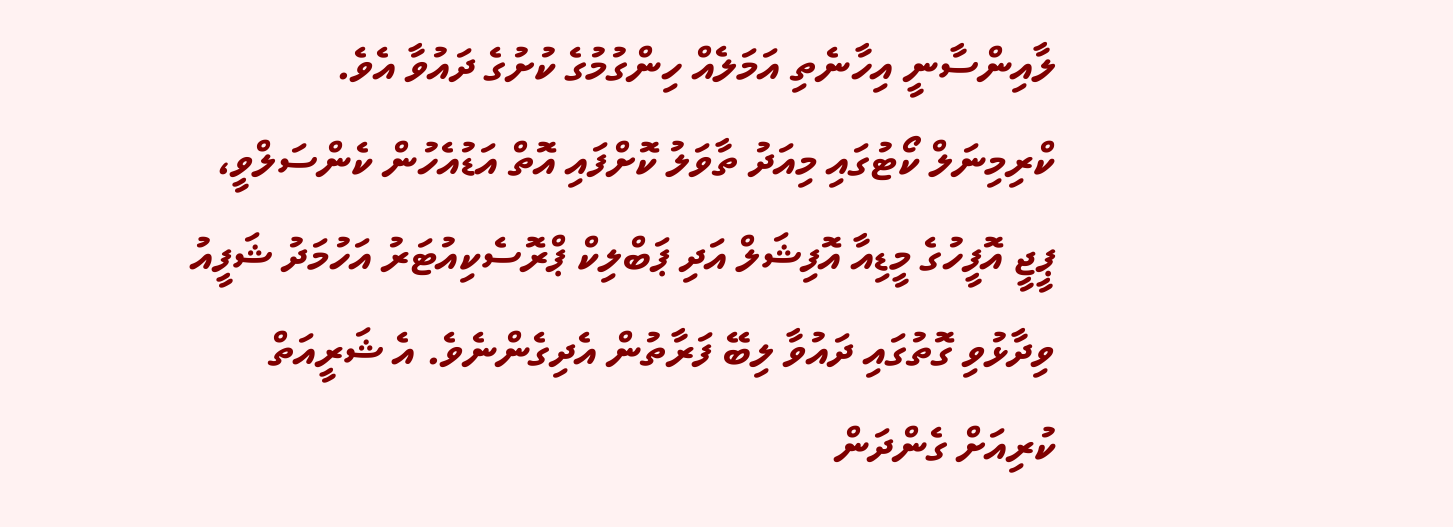ލާއިންސާނީ އިހާނެތި އަމަލެއް ހިންގުމުގެ ކުށުގެ ދައުވާ އެވެ.
ކްރިމިނަލް ކޯޓުގައި މިއަދު ތާވަލު ކޮށްފައި އޮތް އަޑުއެހުން ކެންސަލްވީ، ޕީޖީ އޮފީހުގެ މީޑިއާ އޮފިޝަލް އަދި ޕަބްލިކް ޕްރޮސެކިއުޓަރު އަހުމަދު ޝަފީއު ވިދާޅުވި ގޮތުގައި ދައުވާ ލިބޭ ފަރާތުން އެދިގެންނެވެ. އެ ޝަރީއަތް ކުރިއަށް ގެންދަން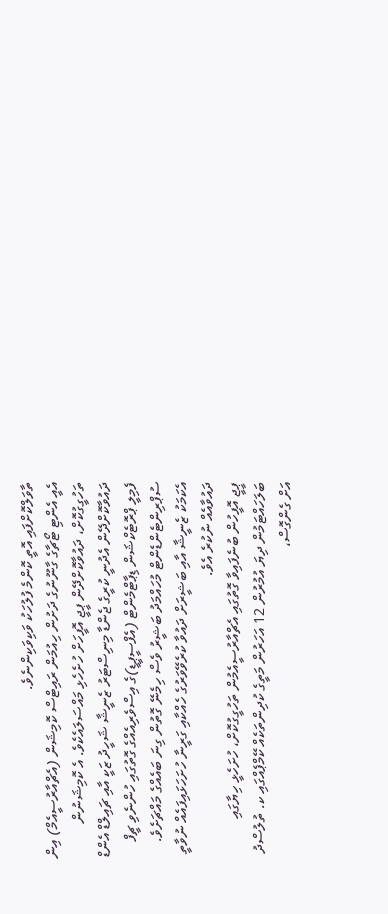ތާވަލްކޮށްފައި އޮތީ ކޮންމެ ފުލުހަކު ވަކިވަކިންނެވެ.
އެއީ އެންޓި ޓޯޗާގެ ގާނޫނުގެ ދަށުން ހިއުމަން ރައިޓްސް ކޮމިޝަން (އެޗްއާރުސީއެމް) އިން ތަހުގީގުކޮށް، ދައުވާކޮށްދޭން ޕީޖީ އޮފީހަށް ހުށެހެޅި މައްސަލައެކެވެ. އެ ކޮމިޝަނުން ދައުވާކޮށްދޭން އެދުނީ ކުރީގެ ޖެންޑާ މިނިސްޓަރު ޒެނީޝާ ޝަހީދު ޒަކީ އާއި ޗައިލްޑް އެންޑް ފެމިލީ ޕްރޮޓެކްޝަން ޑިޕާޓްމެންޓް (އެފްސީޕީޑީ)ގެ އިސްވެރިއެއްގެ ގޮތުގައި ހުންނެވި ޗީފް ސުޕްރިންޓެންޑެންޓް މުހައްމަދު ބަޝީރު ވެސް ހިމެނޭ ގޮތުން ގިނަ ބައެއްގެ މައްޗަށެވެ.
އެކަމަކު ޒެނީޝާ އާއި ބަޝީރަށް ދައުވާ ކުރެވޭވަރުގެ ހެއްކާއި ގަރީނާ ހުށަހަޅައިފައެއް ނުވާތީ ދައުވާއެއް ނުކުރެ އެވެ.
ޕީޖީ އޮފީހުން ބުނެފައިވާ ގޮތުގައި އެޗްއާރުސީއެމުން ތަހުގީގުކޮށް، ހުށަހެޅީ ހިޔާގައި ބަލަހައްޓަމުން ދިޔަ އުމުރުން 12 އަހަރުން މަތީގެ ކުދިންތަކެއް ކޭމްޕެއްގައި ކ. ތުލުސްދު އަށް ގެންގޮސް،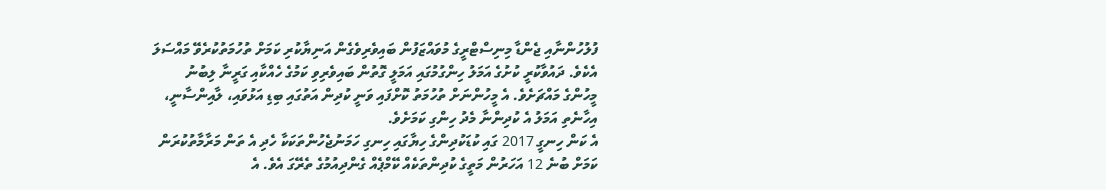ފުލުހުންނާއި ޖެންޑާ މިނިސްޓްރީގެ މުވައްޒަފުން ބައިވެރިވެގެން އަނިޔާކުރި ކަމަށް ތުހުމަތުކުރެވޭ މައްސަލަ އެކެވެ. ދައުވާކުރީ ކުށުގެ އަމަލު ހިންގުމުގައި އަމަލީ ގޮތުން ބައިވެރިވި ކަމުގެ ހެއްކާއި ގަރީނާ ލިބުނު މީހުންގެ މައްޗަށެވެ. އެ މީހުންނަށް ތުހުމަތު ކޮށްފައި ވަނީ ކުދިން އަތުގައި ބިޑި އަޅުވައި، ލާއިންސާނީ، އިހާނެތި އަމަލު އެ ކުދިންނާ މެދު ހިންގި ކަމަށެވެ.
އެ ކަން ހިނގީ 2017 ގައި ކުޑަކުދިންގެ ހިޔާގައި ހިނގި ހަމަނުޖެހުންތަކަކާ ހެދި އެ ތަން މަރާމާތުކުރަން ކަމަށް ބުނެ 12 އަހަރުން މަތީގެ ކުދިންތަކެއް ކޭމްޕެއް ގެންދިއުމުގެ ތެރޭގަ އެވެ. އެ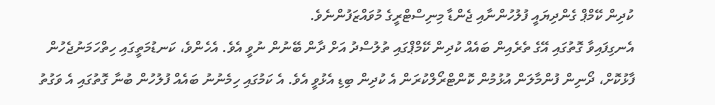ކުދިން ކޭމްޕް ގެންދިޔައީ ފުލުހުންނާއި ޖެންޑާ މިނިސްޓްރީގެ މުވައްޒަފުންނެވެ.
އެނގިފައިވާ ގޮތުގައި އޭގެ ތެރެއިން ބައެއް ކުދިން ކޭމްޕްގައި ތުލުސްދު އަށް ދާން ބޭނުން ނުވީ އެވެ. އެހެންވެ، ކަނޑުމަތީގައި ހިތްހަމަނުޖެހުން ފާޅުކޮށް، ދޯނިން ފުންމާލަން އުޅުމުން ކޮންޓްރޯލްކުރަން އެ ކުދިން ބިޑި އެޅުވީ އެވެ. އެ ކަމުގައި ހިމެނުނު ބައެއް ފުލުހުން ބުނާ ގޮތުގައި އެ ވަގުތު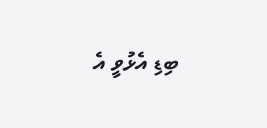ބިޑި އެޅުވީ އެ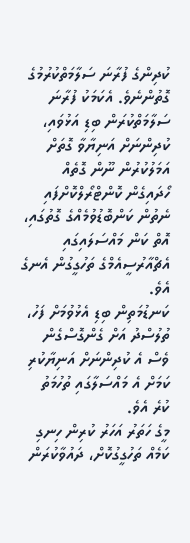ކުދިންގެ ފުރާނަ ސަލާމަތްކުރުމުގެ ގޮތުންނެވެ. އެކަމަކު ފުރާނަ ސަލާމަތްކުރަން ބިޑި އަޅުވައި، ކުދިންނަށް އަނިޔާވާ ގޮތަށް އަމަލުކުރުން ނޫން ގޮތެއް ހޯދައިގެން ކޮންޓްރޯލްކޮށްފައި ނެތުން ކަންބޮޑުވުމެއްގެ ގޮތުގައި، އޮތް ކަން މައްސަލައިގައި އެޗްއާރުސީއެމްގެ ތަހުގީގުން އެނގެ އެވެ.
ކަނޑުމަތިން ބިޑި އެޅުވުމަށް ފަހު، ތުލުސްދު އަށް ގެންގޮސްގެން ވެސް އެ ކުދިންނަށް އަނިޔާކުރި ކަމަށް އެ މައްސަލާގައި ތުހުމަތު ކުރެ އެވެ.
މީގެ ހަތަރު އަހަރު ކުރިން ހިނގި ކަމެއް ތަހުގީގުކޮށް، ދައުވާކުރަން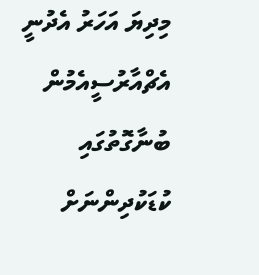މިދިޔަ އަހަރު އެދުނީ އެޗްއާރުސީއެމުން ބުނާގޮތުގައި ކުޑަކުދިންނަށް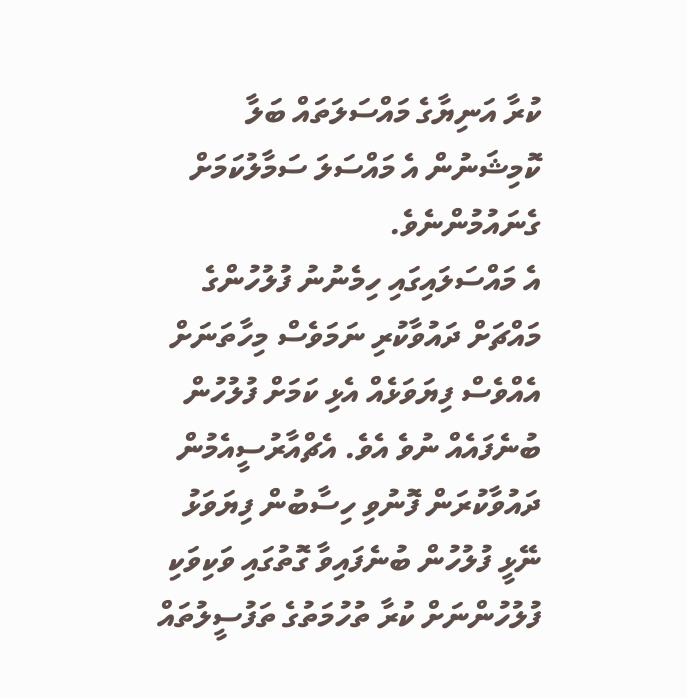ކުރާ އަނިޔާގެ މައްސަލަތައް ބަލާ ކޮމިޝަނުން އެ މައްސަލަ ސަމާލުކަމަށް ގެނައުމުންނެވެ.
އެ މައްސަލައިގައި ހިމެނުނު ފުލުހުންގެ މައްޗަށް ދައުވާކުރި ނަމަވެސް މިހާތަނަށް އެއްވެސް ފިޔަވަޅެއް އެޅި ކަމަށް ފުލުހުން ބުނެފައެއް ނުވެ އެވެ. އެޗްއާރުސީއެމުން ދައުވާކުރަން ފޮނުވި ހިސާބުން ފިޔަވަޅު ނޭޅީ ފުލުހުން ބުނެފައިވާ ގޮތުގައި ވަކިވަކި ފުލުހުންނަށް ކުރާ ތުހުމަތުގެ ތަފުސީލުތައް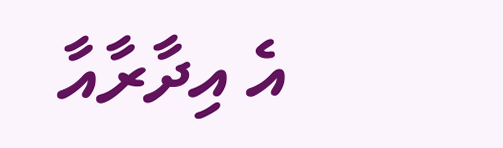އެ އިދާރާއާ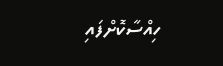ހިއްސާކޮށްފައި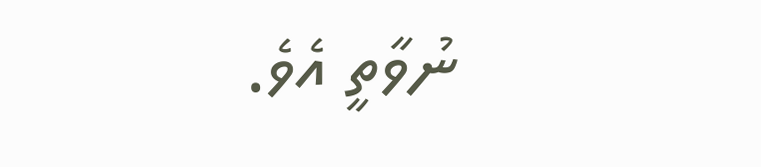ނުވާތީ އެވެ.